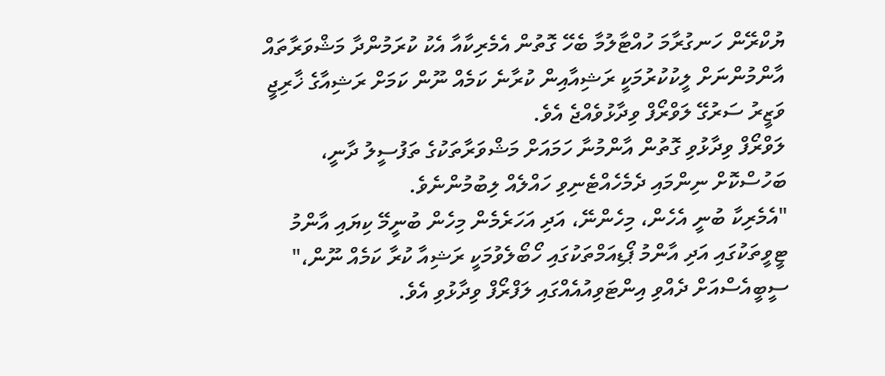ޔުކްރޭން ހަނގުރާމަ ހުއްޓާލުމާ ބެހޭ ގޮތުން އެމެރިކާއާ އެކު ކުރަމުންދާ މަޝްވަރާތައް އާންމުންނަށް ލީކުކުރުމަކީ ރަޝިއާއިން ކުރާނެ ކަމެއް ނޫން ކަމަށް ރަޝިއާގެ ޚާރިޖީ ވަޒީރު ސަރުގޭ ލަވްރޯފް ވިދާޅުވެއްޖެ އެވެ.
ލަވްރޯފް ވިދާޅުވި ގޮތުން އާންމުނާ ހަމައަށް މަޝްވަރާތަކުގެ ތަފުސީލު ދާނީ، ބަހުސްކޮށް ނިންމައި ދެމެހެއްޓެނިވި ހައްލެއް ލިބުމުންނެވެ.
"އެމެރިކާ ބުނީ އެހެން، މިހެންނޭ، އަދި އަހަރެމެން މިހެން ބުނީމޭ ކިޔައި އާންމު ޓީވީތަކުގައި އަދި އާންމު ޕޯޑިއަމްތަކުގައި ހޯބޯލެވުމަކީ ރަޝިއާ ކުރާ ކަމެއް ނޫން،" ސީބީއެސްއަށް ދެއްވި އިންޓަވިއުއެއްގައި ލަފްރޯފް ވިދާޅުވި އެވެ.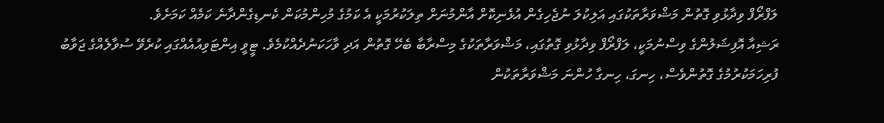ލަފްރޯފް ވިދާޅުވި ގޮތުން މަޝްވަރާތަކުގައި އަލިކުލަ ނުޖެހިގެން އުޅެނިކޮށް އާންމުނަށް ތިލަކުރުމަކީ އެ ކަމުގެ މުހިންމުކަން ކެނޑިގެންދާނެ ކަމެއް ކަމަށެވެ.
ރަޝިއާ އޮފިޝަލުންގެ ވިސްނުމަކީ، ލަފްރޯފް ވިދާޅުވި ގޮތުގައި، މަޝްވަރާތަކުގެ މިސްރާބާ ބެހޭ ގޮތުން އަދި ވާހަކަނުދެއްކުމެވެ. ޓީވީ އިންޓަވިއުއެއްގައި ކުރެވޭ ސުވާލެއްގެ ޖަވާބު ފުރިހަމަކުރުމުގެ ގޮތުންވެސް، ހިނގަ، ހިނގާ ހުންނަ މަޝްވަރާތަކުން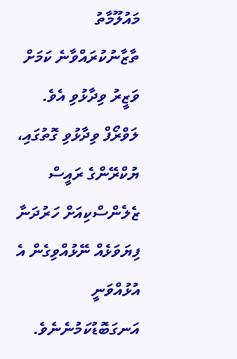މައުލޫމާތު ތާޒާނުކުރައްވާނެ ކަމަށް ވަޒީރު ވިދާޅުވި އެވެ.
ލަވްރޯފް ވިދާޅުވި ގޮތުގައި، ޔުކްރޭންގެ ރައީސް ޒެލެންސްކިއަށް ހަރުދަނާ ފިޔަވަޅެއް ނޭޅުއްވިގެން އެ އުޅުއްވަނީ އަނގަބޮޑުކަމުނެނެވެ.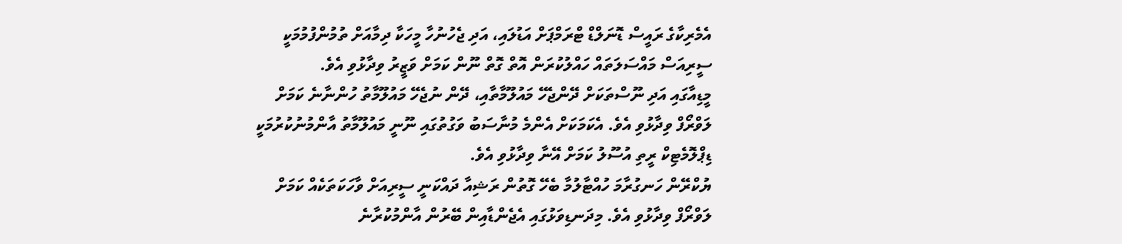އެމެރިކާގެ ރައީސް ޑޮނަލްޑް ޓްރަމްޕަށް އަޑުލައި، އަދި ޖެހުނުހާ މީހަކާ ދިމާއަށް ތުމުންފުމުމަކީ ސީރިއަސް މައްސަލަތައް ހައްލުކުރަން އޮތް ގޮތް ނޫން ކަމަށް ވަޒީރު ވިދާޅުވި އެވެ.
މީޑިއާގައި އަދި ނޫސްތަކަށް ދޭންޖެހޭ މައުލޫމާތާއި، ދޭން ނުޖެހޭ މައުލޫމާތު ހުންނާނެ ކަމަށް ލަވްރޯފް ވިދާޅުވި އެވެ. އެކަމަކަށް އެންމެ މުނާސަބު ވަގުތުގައި ނޫނީ މައުލޫމާތު އާންމުނުކުރުމަކީ ޑިޕްލޮމެޓިކް ރީތި އުސޫލު ކަމަށް އޭނާ ވިދާޅުވި އެވެ.
ޔުކްރޭން ހަނގުރާމަ ހުއްޓާލުމާ ބެހޭ ގޮތުން ރަޝިއާ ދައްކަނީ ސީރިއަށް ވާހަކަތަކެއް ކަމަށް ލަވްރޯފް ވިދާޅުވި އެވެ. މިދަނޑިވަޅުގައި އެޖެންޑާއިން ބޭރުން އާންމުކުރާނެ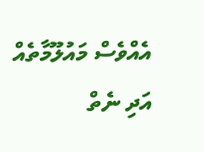އެއްވެސް މައުލޫމާތެއް އަދި ނެތް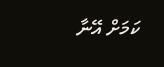ކަމަށް އޭނާ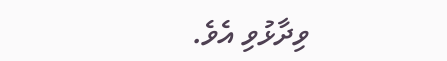ވިދާޅުވި އެވެ.